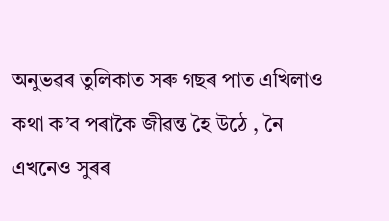অনুভৱৰ তুলিকাত সৰু গছৰ পাত এখিলাও কথা ক’ব পৰাকৈ জীৱন্ত হৈ উঠে , নৈ এখনেও সুৰৰ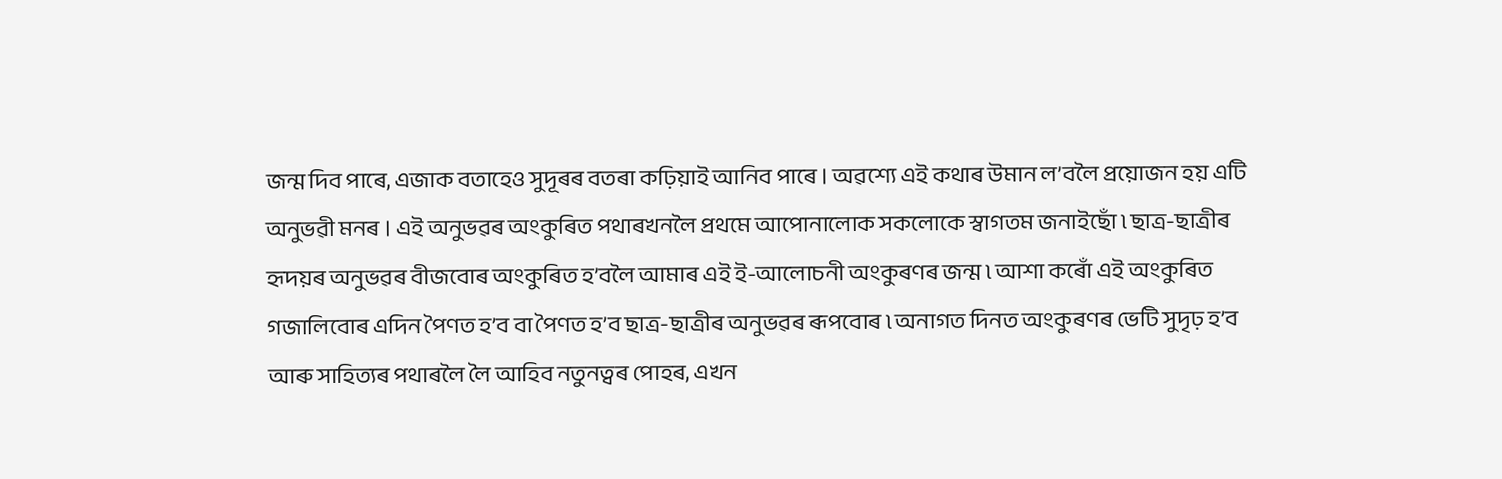জন্ম দিব পাৰে, এজাক বতাহেও সুদূৰৰ বতৰা কঢ়িয়াই আনিব পাৰে । অৱশ্যে এই কথাৰ উমান ল’বলৈ প্ৰয়োজন হয় এটি অনুভৱী মনৰ । এই অনুভৱৰ অংকুৰিত পথাৰখনলৈ প্ৰথমে আপোনালোক সকলোকে স্বাগতম জনাইছোঁ ৷ ছাত্ৰ-ছাত্ৰীৰ হৃদয়ৰ অনুভৱৰ বীজবোৰ অংকুৰিত হ’বলৈ আমাৰ এই ই-আলোচনী অংকুৰণৰ জন্ম ৷ আশা কৰোঁ এই অংকুৰিত গজালিবোৰ এদিন পৈণত হ’ব বা পৈণত হ’ব ছাত্ৰ-ছাত্ৰীৰ অনুভৱৰ ৰূপবোৰ ৷ অনাগত দিনত অংকুৰণৰ ভেটি সুদৃঢ় হ’ব আৰু সাহিত্যৰ পথাৰলৈ লৈ আহিব নতুনত্বৰ পোহৰ, এখন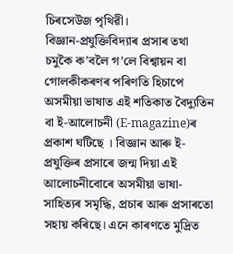চিৰসেউজ পৃথিৱী।
বিজ্ঞান-প্ৰযুক্তিবিদ্যাৰ প্ৰসাৰ তথা চমুকৈ ক’বলৈ গ’লে বিশ্বায়ন বা গোলকীকৰণৰ পৰিণতি হিচাপে অসমীয়া ভাষাত এই শতিকাত বৈদ্যুতিন বা ই-আলোচনী (E-magazine)ৰ প্ৰকাশ ঘটিছে । বিজ্ঞান আৰু ই-প্ৰযুক্তিৰ প্ৰসাৰে জন্ম দিয়া এই আলোচনীবোৰে অসমীয়া ভাষা-সাহিত্যৰ সমৃদ্ধি, প্ৰচাৰ আৰু প্ৰসাৰতো সহায় কৰিছে। এনে কাৰণতে মুদ্ৰিত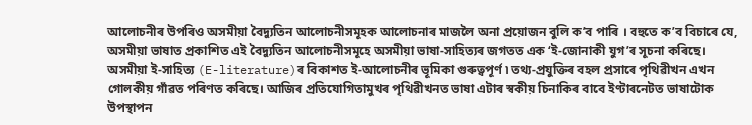আলোচনীৰ উপৰিও অসমীয়া বৈদ্যুতিন আলোচনীসমূহক আলোচনাৰ মাজলৈ অনা প্ৰয়োজন বুলি ক’ব পাৰি । বহুতে ক’ব বিচাৰে যে, অসমীয়া ভাষাত প্ৰকাশিত এই বৈদ্যুতিন আলোচনীসমূহে অসমীয়া ভাষা-সাহিত্যৰ জগতত এক ‘ই-জোনাকী যুগ’ৰ সূচনা কৰিছে। অসমীয়া ই-সাহিত্য (E-literature)ৰ বিকাশত ই-আলোচনীৰ ভূমিকা গুৰুত্বপূৰ্ণ ৷ তথ্য-প্ৰযুক্তিৰ বহল প্ৰসাৰে পৃথিৱীখন এখন গোলকীয় গাঁৱত পৰিণত কৰিছে। আজিৰ প্ৰতিযোগিতামুখৰ পৃথিৱীখনত ভাষা এটাৰ স্বকীয় চিনাকিৰ বাবে ইণ্টাৰনেটত ভাষাটোক উপস্থাপন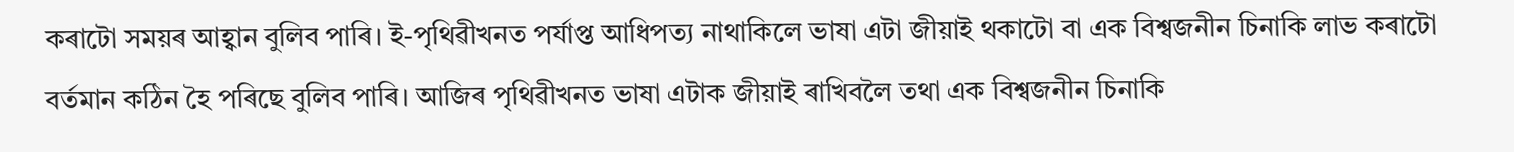কৰাটো সময়ৰ আহ্বান বুলিব পাৰি। ই-পৃথিৱীখনত পৰ্যাপ্ত আধিপত্য নাথাকিলে ভাষা এটা জীয়াই থকাটো বা এক বিশ্বজনীন চিনাকি লাভ কৰাটো বৰ্তমান কঠিন হৈ পৰিছে বুলিব পাৰি। আজিৰ পৃথিৱীখনত ভাষা এটাক জীয়াই ৰাখিবলৈ তথা এক বিশ্বজনীন চিনাকি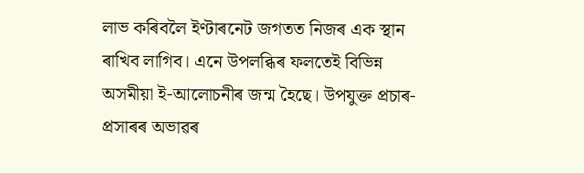লাভ কৰিবলৈ ইণ্টাৰনেট জগতত নিজৰ এক স্থান ৰাখিব লাগিব। এনে উপলব্ধিৰ ফলতেই বিভিন্ন অসমীয়া ই-আলোচনীৰ জন্ম হৈছে। উপযুক্ত প্ৰচাৰ-প্ৰসাৰৰ অভাৱৰ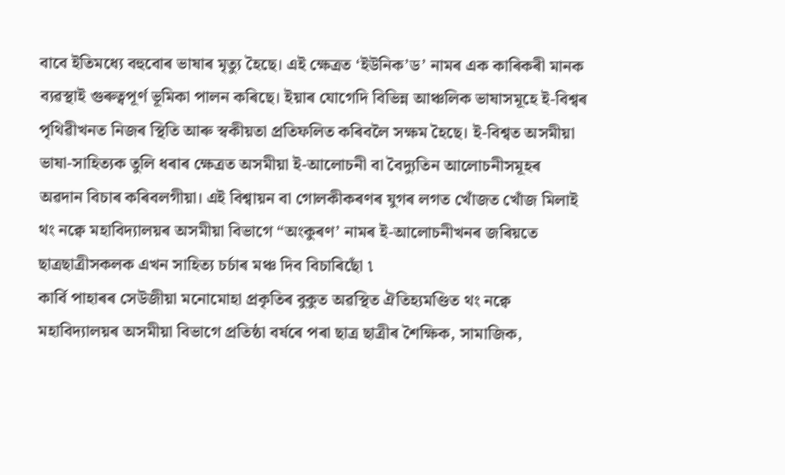বাবে ইতিমধ্যে বহুবোৰ ভাষাৰ মৃত্যু হৈছে। এই ক্ষেত্ৰত ‘ইউনিক’ড’ নামৰ এক কাৰিকৰী মানক ব্যৱস্থাই গুৰুত্বপূৰ্ণ ভূমিকা পালন কৰিছে। ইয়াৰ যোগেদি বিভিন্ন আঞ্চলিক ভাষাসমূহে ই-বিশ্বৰ পৃথিৱীখনত নিজৰ স্থিতি আৰু স্বকীয়তা প্ৰতিফলিত কৰিবলৈ সক্ষম হৈছে। ই-বিশ্বত অসমীয়া ভাষা-সাহিত্যক তুলি ধৰাৰ ক্ষেত্ৰত অসমীয়া ই-আলোচনী বা বৈদ্যুতিন আলোচনীসমূহৰ অৱদান বিচাৰ কৰিবলগীয়া। এই বিশ্বায়ন বা গোলকীকৰণৰ যুগৰ লগত খোঁজত খোঁজ মিলাই থং নক্বে মহাবিদ্যালয়ৰ অসমীয়া বিভাগে “অংকুৰণ’ নামৰ ই-আলোচনীখনৰ জৰিয়তে ছাত্ৰছাত্ৰীসকলক এখন সাহিত্য চৰ্চাৰ মঞ্চ দিব বিচাৰিছোঁ ৷
কাৰ্বি পাহাৰৰ সেউজীয়া মনোমোহা প্ৰকৃতিৰ বুকুত অৱস্থিত ঐতিহ্যমণ্ডিত থং নক্বে মহাবিদ্যালয়ৰ অসমীয়া বিভাগে প্ৰতিষ্ঠা বৰ্ষৰে পৰা ছাত্ৰ ছাত্ৰীৰ শৈক্ষিক, সামাজিক,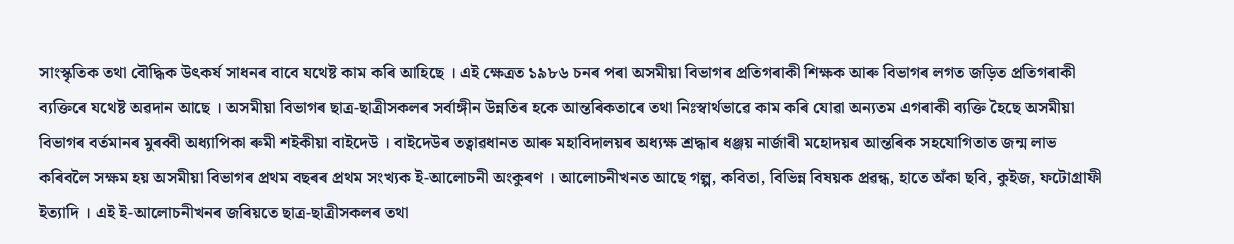সাংস্কৃতিক তথা বৌদ্ধিক উৎকৰ্ষ সাধনৰ বাবে যথেষ্ট কাম কৰি আহিছে । এই ক্ষেত্ৰত ১৯৮৬ চনৰ পৰা অসমীয়া বিভাগৰ প্ৰতিগৰাকী শিক্ষক আৰু বিভাগৰ লগত জড়িত প্ৰতিগৰাকী ব্যক্তিৰে যথেষ্ট অৱদান আছে । অসমীয়া বিভাগৰ ছাত্ৰ-ছাত্ৰীসকলৰ সৰ্বাঙ্গীন উন্নতিৰ হকে আন্তৰিকতাৰে তথা নিঃস্বাৰ্থভাৱে কাম কৰি যোৱা অন্যতম এগৰাকী ব্যক্তি হৈছে অসমীয়া বিভাগৰ বৰ্তমানৰ মুৰব্বী অধ্যাপিকা ৰুমী শইকীয়া বাইদেউ । বাইদেউৰ তত্বাৱধানত আৰু মহাবিদালয়ৰ অধ্যক্ষ শ্ৰদ্ধাৰ ধঞ্জয় নাৰ্জাৰী মহোদয়ৰ আন্তৰিক সহযোগিতাত জন্ম লাভ কৰিবলৈ সক্ষম হয় অসমীয়া বিভাগৰ প্ৰথম বছৰৰ প্ৰথম সংখ্যক ই-আলোচনী অংকুৰণ । আলোচনীখনত আছে গল্প, কবিতা, বিভিন্ন বিষয়ক প্ৰৱন্ধ, হাতে অঁকা ছবি, কুইজ, ফটোগ্ৰাফী ইত্যাদি । এই ই-আলোচনীখনৰ জৰিয়তে ছাত্ৰ-ছাত্ৰীসকলৰ তথা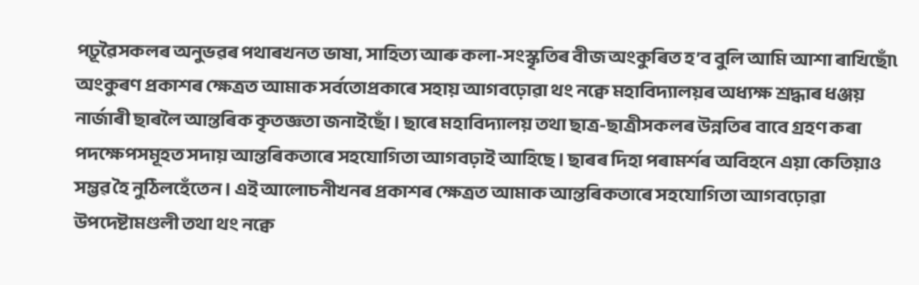পঢ়ূৱৈসকলৰ অনুভৱৰ পথাৰখনত ভাষা, সাহিত্য আৰু কলা-সংস্কৃতিৰ বীজ অংকুৰিত হ’ব বুলি আমি আশা ৰাখিছোঁ৷ অংকুৰণ প্ৰকাশৰ ক্ষেত্ৰত আমাক সৰ্বতোপ্ৰকাৰে সহায় আগবঢ়োৱা থং নক্বে মহাবিদ্যালয়ৰ অধ্যক্ষ শ্ৰদ্ধাৰ ধঞ্জয় নাৰ্জাৰী ছাৰলৈ আন্তৰিক কৃতজ্ঞতা জনাইছোঁ । ছাৰে মহাবিদ্যালয় তথা ছাত্ৰ-ছাত্ৰীসকলৰ উন্নতিৰ বাবে গ্ৰহণ কৰা পদক্ষেপসমূহত সদায় আন্তৰিকতাৰে সহযোগিতা আগবঢ়াই আহিছে । ছাৰৰ দিহা পৰামৰ্শৰ অবিহনে এয়া কেতিয়াও সম্ভৱ হৈ নুঠিলহেঁতেন । এই আলোচনীখনৰ প্ৰকাশৰ ক্ষেত্ৰত আমাক আন্তৰিকতাৰে সহযোগিতা আগবঢ়োৱা উপদেষ্টামণ্ডলী তথা থং নক্বে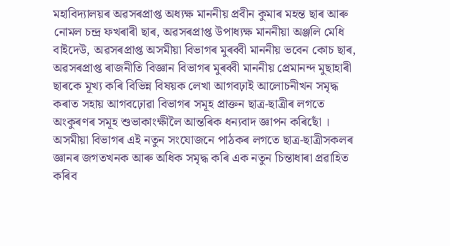মহাবিদ্যালয়ৰ অৱসৰপ্ৰাপ্ত অধ্যক্ষ মাননীয় প্ৰবীন কুমাৰ মহন্ত ছাৰ আৰু নোমল চন্দ্ৰ ফখৰাৰী ছাৰ, অৱসৰপ্ৰাপ্ত উপাধ্যক্ষ মাননীয়া অঞ্জলি মেধি বাইদেউ, অৱসৰপ্ৰাপ্ত অসমীয়া বিভাগৰ মুৰব্বী মাননীয় ভবেন কোচ ছাৰ, অৱসৰপ্ৰাপ্ত ৰাজনীতি বিজ্ঞান বিভাগৰ মুৰব্বী মাননীয় প্ৰেমানন্দ মুছাহাৰী ছাৰকে মূখ্য কৰি বিভিন্ন বিষয়ক লেখা আগবঢ়াই আলোচনীখন সমৃদ্ধ কৰাত সহায় আগবঢ়োৱা বিভাগৰ সমূহ প্ৰাক্তন ছাত্ৰ-ছাত্ৰীৰ লগতে অংকুৰণৰ সমূহ শুভাকাংক্ষীলৈ আন্তৰিক ধন্যবাদ জ্ঞাপন কৰিছোঁ । অসমীয়া বিভাগৰ এই নতুন সংযোজনে পাঠকৰ লগতে ছাত্ৰ-ছাত্ৰীসকলৰ জ্ঞানৰ জগতখনক আৰু অধিক সমৃদ্ধ কৰি এক নতুন চিন্তাধাৰা প্ৰৱাহিত কৰিব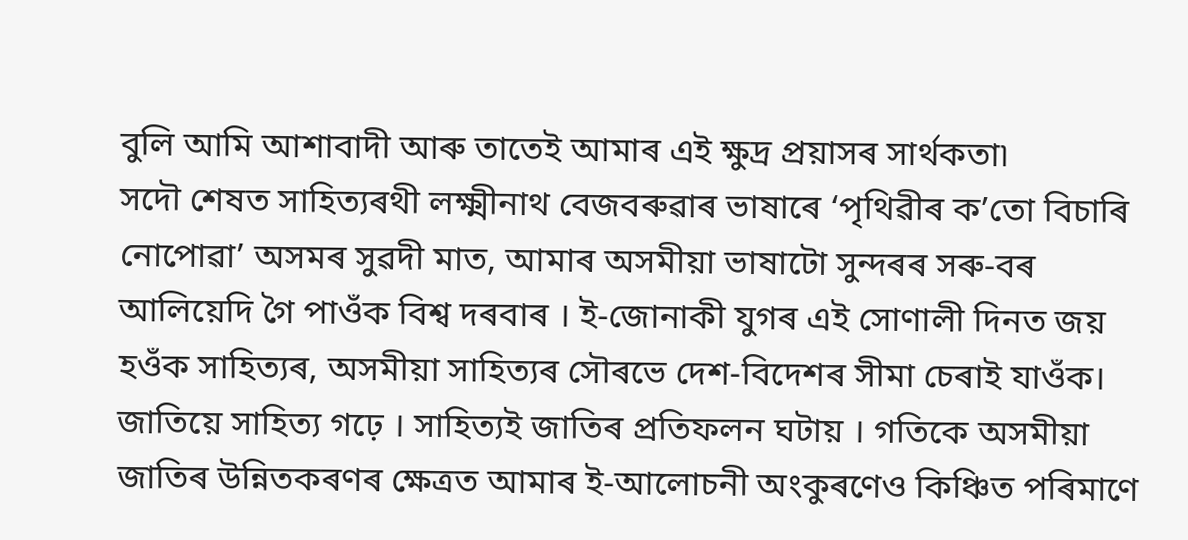বুলি আমি আশাবাদী আৰু তাতেই আমাৰ এই ক্ষুদ্ৰ প্ৰয়াসৰ সাৰ্থকতা৷
সদৌ শেষত সাহিত্যৰথী লক্ষ্মীনাথ বেজবৰুৱাৰ ভাষাৰে ‘পৃথিৱীৰ ক’তো বিচাৰি নোপোৱা’ অসমৰ সুৱদী মাত, আমাৰ অসমীয়া ভাষাটো সুন্দৰৰ সৰু-বৰ আলিয়েদি গৈ পাওঁক বিশ্ব দৰবাৰ । ই-জোনাকী যুগৰ এই সোণালী দিনত জয় হওঁক সাহিত্যৰ, অসমীয়া সাহিত্যৰ সৌৰভে দেশ-বিদেশৰ সীমা চেৰাই যাওঁক।
জাতিয়ে সাহিত্য গঢ়ে । সাহিত্যই জাতিৰ প্ৰতিফলন ঘটায় । গতিকে অসমীয়া জাতিৰ উন্নিতকৰণৰ ক্ষেত্ৰত আমাৰ ই-আলোচনী অংকুৰণেও কিঞ্চিত পৰিমাণে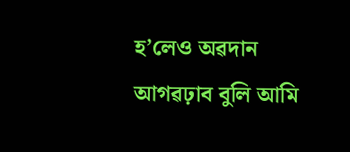হ’লেও অৱদান আগৱঢ়াব বুলি আমি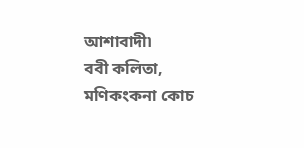আশাবাদী৷
ববী কলিতা, মণিকংকনা কোচ